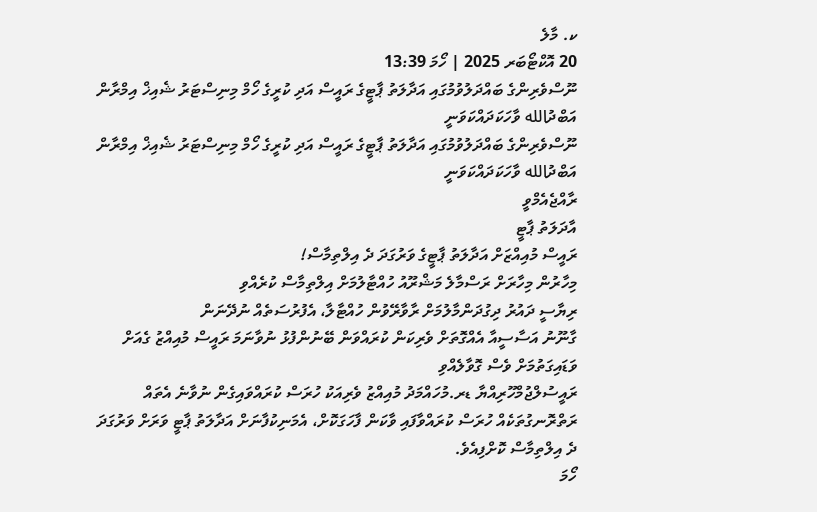ކ. މާލެ
20 އޮކްޓޯބަރ 2025 | ހޯމަ 13:39
ނޫސްވެރިންގެ ބައްދަލުވުމުގައި އަދާލަތު ޕާޓީގެ ރައީސް އަދި ކުރީގެ ހޯމް މިނިސްޓަރު ޝެއިޚް އިމްރާން އަބްދުالله ވާހަކަދައްކަވަނީ
ނޫސްވެރިންގެ ބައްދަލުވުމުގައި އަދާލަތު ޕާޓީގެ ރައީސް އަދި ކުރީގެ ހޯމް މިނިސްޓަރު ޝެއިޚް އިމްރާން އަބްދުالله ވާހަކަދައްކަވަނީ
ރާއްޖެއެމްވީ
އާދަލަތު ޕާޓީ
ރައީސް މުއިއްޒަށް އަދާލަތު ޕާޓީގެ ވަރުގަދަ ދެ އިލްތިމާސް!
މިހާރުން މިހާރަށް ރަސްމާލެ މަޝްރޫއު ހުއްޓާލުމަށް އިލްތިމާސް ކުރެއްވި
ރިޔާސީ ދައުރު ދިގުދަންމާލުމަށް ރާވާރޭވުން ހުއްޓާލާ، އެފުރުސަތެއް ނުދޭނަން
ގާނޫނު އަސާސީއާ އެއްގޮތަށް ވެރިކަން ކުރައްވަން ބޭނުންފުޅު ނުވާނަމަ ރައީސް މުއިއްޒު ގެއަށް ވަޑައިގަތުމަށް ވެސް ގޮވާލެއްވި
ރައީސުލްޖުމްހޫރިއްޔާ ޑރ.މުހައްމަދު މުއިއްޒު ވެރިއަކު ހުރަސް ކުރައްވައިގެން ނުވާނެ އެތައް ރަތްރޮނގުތަކެއް ހުރަސް ކުރައްވާފައި ވާކަން ފާހަގަކޮށް، އެމަނިކުފާނަށް އަދާލަތު ޕާޓީ ވަރަށް ވަރުގަދަ ދެ އިލްތިމާސް ކޮށްފިއެވެ.
ހޯމަ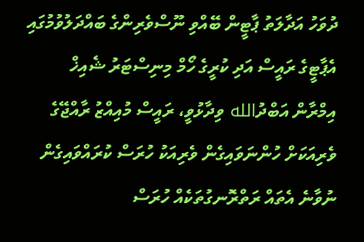ދުވަހު އަދާލަތު ޕާޓީން ބޭއްވި ނޫސްވެރިންގެ ބައްދަލުވުމުގައި އެޕާޓީގެ ރައީސް އަދި ކުރީގެ ހޯމް މިނިސްޓަރު ޝެއިޚް އިމްރާން އަބްދުالله ވިދާޅުވީ، ރައީސް މުއިއްޒު ރާއްޖޭގެ ވެރިއަކަށް ހުންނަވައިގެން ވެރިއަކު ހުރަސް ކުރައްވައިގެން ނުވާނެ އެތައް ރަތްރޮނގުތަކެއް ހުރަސް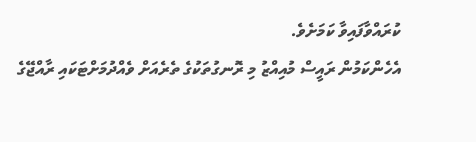ކުރައްވާފައިވާ ކަމަށެވެ.
އެހެންކަމުން ރައީސް މުއިއްޒު މި ރޮނގުތަކުގެ ތެރެއަށް ވެއްދުމަށްޓަކައި ރާއްޖޭގެ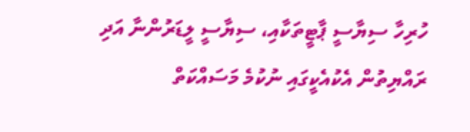ހުރިހާ ސިޔާސީ ޕާޓީތަކާއި، ސިޔާސީ ލީޑަރުންނާ އަދި ރައްޔިތުން އެކުއެކީގައި ނުކުމެ މަސައްކަތް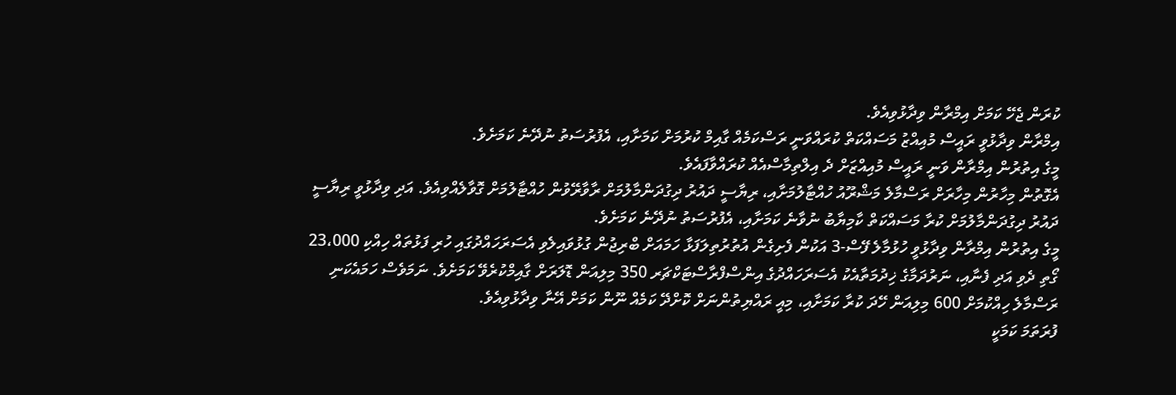ކުރަން ޖެހޭ ކަމަށް އިމްރާން ވިދާޅުވިއެވެ.
އިމްރާން ވިދާޅުވީ ރައީސް މުއިއްޒު މަސައްކަތް ކުރައްވަނީ ރަސްކަމެއް ގާއިމް ކުރުމަށް ކަމަށާއި، އެފުރުސަތު ނުދޭނެ ކަމަށެވެ.
މީގެ އިތުރުން އިމްރާން ވަނީ ރައީސް މުއިއްޒަށް ދެ އިލްތިމާސްއެއް ކުރައްވާފައެވެ.
އެގޮތުން މިހާރުން މިހާރަށް ރަސްމާލެ މަޝްރޫއު ހުއްޓާލުމަށާއި، ރިޔާސީ ދައުރު ދިގުދަންމާލުމަށް ރާވާރޭވުން ހުއްޓާލުމަށް ގޮވާލެއްވިއެވެ. އަދި ވިދާޅުވީ ރިޔާސީ ދައުރު ދިގުދަންމާލުމަށް ކުރާ މަސައްކަތް ކާމިޔާބު ނުވާނެ ކަމަށާއި، އެފުރުސަތު ނުދޭނެ ކަމަށެވެ.
މީގެ އިތުރުން އިމްރާން ވިދާޅުވީ ހުޅުމާލެ ފޭސް-3 އަކުން ފެށިގެން އުތުރުތިލަފަޅާ ހަމައަށް ބްރިޖުން ގުޅުވައިލެވި އެސަރަހައްދުގައި ހުރި ފަޅުތައް ހިއްކި 23،000 ގޯތި ދެވި އަދި ފެނާއި، ނަރުދަމާގެ ޚިދުމަތާއެކު އެސަރަހައްދުގެ އިންސްފްރާސްޓަކްޗަރ 350 މިލިއަން ޑޮލަރަށް ގާއިމްކުރެވޭ ކަމަށެވެ. ނަމަވެސް ހަމައެކަނި ރަސްމާލެ ހިއްކުމަށް 600 މިލިއަން ހޭދަ ކުރާ ކަމަށާއި، މިއީ ރައްޔިތުންނަށް ކޮށްދޭ ކަމެއް ނޫން ކަމަށް އޭނާ ވިދާޅުވިއެވެ.
ފުރަތަމަ ކަމަކީ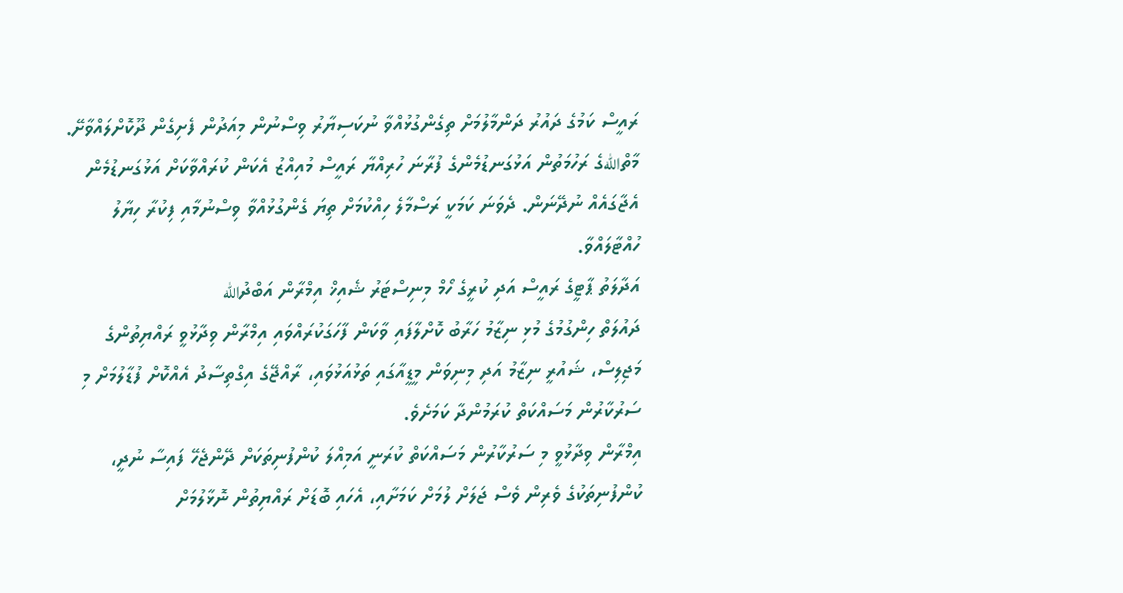ރައީސް ކަމުގެ ދައުރު ދަންމާލުމަށް ތިގެންގުޅުއްވާ ނުކަސިޔާރު ވިސްނުން މިއަދުން ފެށިގެން ދޫކޮށްލައްވާށޭ. މާތްاللهގެ ރަހުމަތުން އަޅުގަނޑުމެންގެ ފުރާނަ ހުރިއްޔާ ރައީސް މުއިއްޒު އެކަން ކުރައްވާކަށް އަޅުގަނޑުމެން އެޖާގައެއް ނުދޭނަން. ދެވަނަ ކަމަކީ ރަސްމާލެ ހިއްކުމަށް ތިޔަ ގެންގުޅުއްވާ ވިސްނުމާއި ފިކުރާ ހިޔާލު ހުއްޓާލައްވާ.
އަދާލަތު ޕާޓީގެ ރައީސް އަދި ކުރީގެ ހޯމް މިނިސްޓަރު ޝެއިޚް އިމްރާން އަބްދުالله
ދައުލަތް ހިންގުމުގެ މުޅި ނިޒާމު ހަރާބު ކޮށްލާފައި ވާކަން ފާހަގަކުރައްވައި އިމްރާން ވިދާޅުވީ ރައްޔިތުންގެ މަޖިލިސް، ޝައުރީ ނިޒާމު އަދި މިނިވަން މީޑީއާގައި ތަޅުއަޅުވައި، ރާއްޖޭގެ އިގްތިސާދު އެއްކޮށް ފުޑާލުމަށް މި ސަރުކާރުން މަސައްކަތް ކުރަމުންދާ ކަމަށެވެ.
އިމްރާން ވިދާޅުވީ މި ސަރުކާރުން މަސައްކަތް ކުރަނީ އަމިއްލަ ކުންފުނިތަކަށް ދޭންޖެހޭ ފައިސާ ނުދީ، ކުންފުނިތަކުގެ ވެރިން ވެސް ޖަލަށް ލުމަށް ކަމަށާއި، އެހައި ބޮޑަށް ރައްޔިތުން ނޮޅާލުމަށް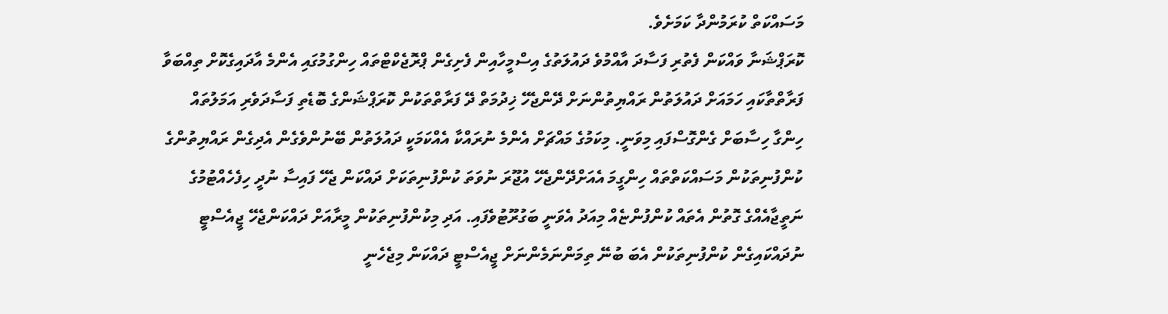މަސައްކަތް ކުރަމުންދާ ކަމަށެވެ.
ކޮރަޕްޝަނާ ވައްކަން ފެތުރި ފަސާދަ އާއްމުވެ ދައުލަތުގެ އިސްމީހާއިން ފެށިގެން ޕްރޮޖެކްޓްތައް ހިންގުމުގައި އެންމެ އާދައިގެކޮށް ތިއްބަވާ ފަރާތްތާކައި ހަމައަށް ދައުލަތުން ރައްޔިތުންނަށް ދޭންޖެހޭ ޚިދުމަތް ދޭ ފަރާތްތަކުން ކޮރަޕްޝަންގެ ބޮޑެތި ފަސާދަވެރި އަމަލުތައް ހިންގާ ހިސާބަށް ގެންގޮސްފައި މިވަނީ. މިކަމުގެ މައްޗަށް އެންމެ ނުރައްކާ އެއްކަމަކީ ދައުލަތުން ބޭނުންވެގެން އެދިގެން ރައްޔިތުންގެ ކުންފުނިތަކުން މަސައްކަތްތައް ހިންގީމަ އެއަށްދޭންޖެހޭ އުޖޫރަ ނުވަތަ ކުންފުނިތަކަށް ދައްކަން ޖެހޭ ފައިސާ ނުދީ ހިފެހެއްޓުމުގެ ނަތީޖާއެއްގެ ގޮތުން އެތައް ކުންފުންޏެއް މިއަދު އެވަނީ ބަގުރޫޓުވެފައި. އަދި މިކުންފުނިތަކުން މީރާއަށް ދައްކަންޖެހޭ ޖީއެސްޓީ ނުދައްކައިގެން ކުންފުނިތަކުން އެބަ ބުނޭ ތިމަންނަމެންނަށް ޖީއެސްޓީ ދައްކަން މިޖެހެނީ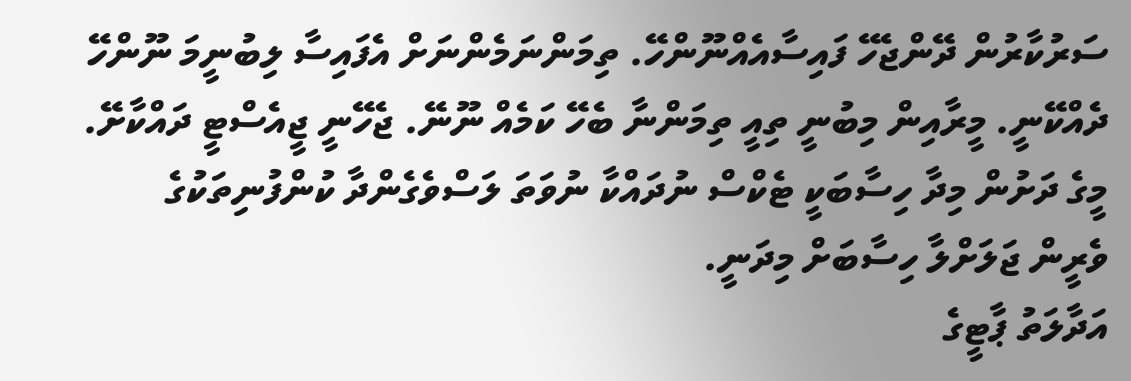ސަރުކާރުން ދޭންޖެހޭ ފައިސާއެއްނޫންހޭ. ތިމަންނަމެންނަށް އެފައިސާ ލިބުނީމަ ނޫންހޭ ދެއްކޭނީ. މީރާއިން މިބުނީ ތިއީ ތިމަންނާ ބެހޭ ކަމެއް ނޫނޭ. ޖެހޭނީ ޖީއެސްޓީ ދައްކާށޭ. މީގެ ދަށުން މިދާ ހިސާބަކީ ޓެކްސް ނުދައްކާ ނުވަތަ ލަސްވެގެންދާ ކުންފުނިތަކުގެ ވެރީން ޖަލަށްލާ ހިސާބަށް މިދަނީ.
އަދާލަތު ޕާޓީގެ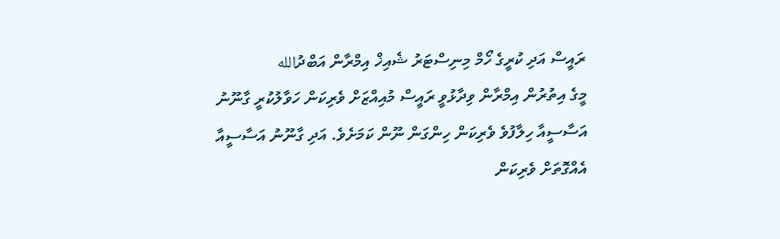ރައީސް އަދި ކުރީގެ ހޯމް މިނިސްޓަރު ޝެއިޚް އިމްރާން އަބްދުالله
މީގެ އިތުރުން އިމްރާން ވިދާޅުވީ ރައީސް މުއިއްޒަށް ވެރިކަން ހަވާލުކުރީ ގާނޫނު އަސާސީއާ ހިލާފުވެ ވެރިކަން ހިންގަން ނޫން ކަމަށެވެ. އަދި ގާނޫނު އަސާސީއާ އެއްގޮތަށް ވެރިކަން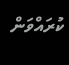ކުރައްވަން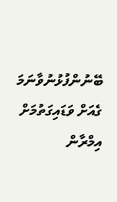ބޭނުންފުޅުނުވާނަމަ ގެއަށް ވަޑައިގަތުމަށް އިމްރާން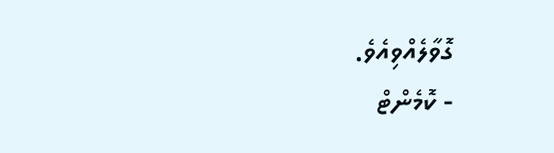ގޮވާލެއްވިއެވެ.
- ކޮމެންޓް